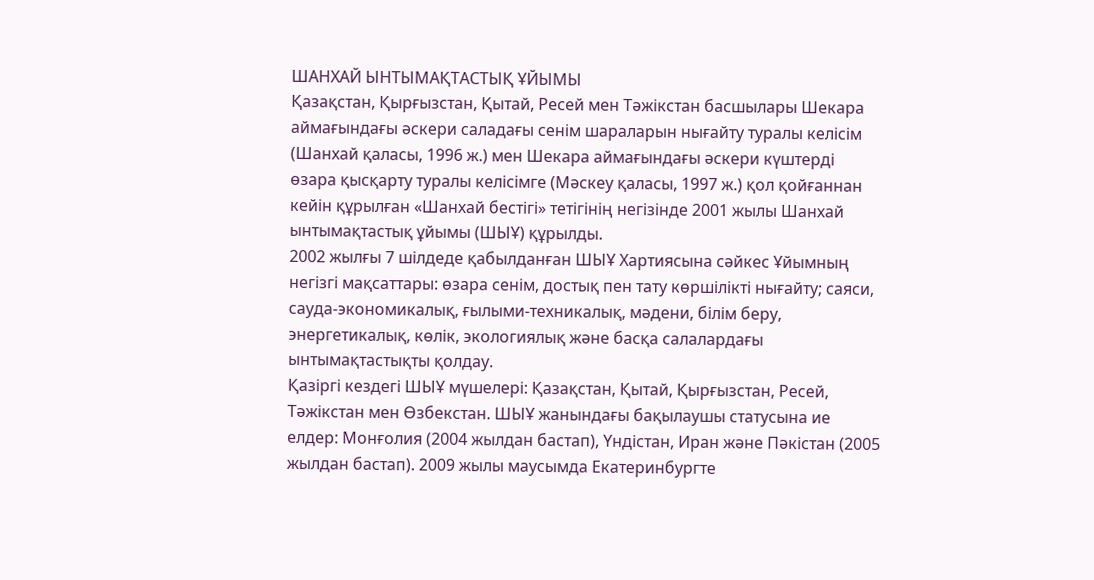ШАНХАЙ ЫНТЫМАҚТАСТЫҚ ҰЙЫМЫ
Қазақстан, Қырғызстан, Қытай, Ресей мен Тәжікстан басшылары Шекара аймағындағы әскери саладағы сенім шараларын нығайту туралы келісім (Шанхай қаласы, 1996 ж.) мен Шекара аймағындағы әскери күштерді өзара қысқарту туралы келісімге (Мәскеу қаласы, 1997 ж.) қол қойғаннан кейін құрылған «Шанхай бестігі» тетігінің негізінде 2001 жылы Шанхай ынтымақтастық ұйымы (ШЫҰ) құрылды.
2002 жылғы 7 шілдеде қабылданған ШЫҰ Хартиясына сәйкес Ұйымның негізгі мақсаттары: өзара сенім, достық пен тату көршілікті нығайту; саяси, сауда-экономикалық, ғылыми-техникалық, мәдени, білім беру, энергетикалық, көлік, экологиялық және басқа салалардағы ынтымақтастықты қолдау.
Қазіргі кездегі ШЫҰ мүшелері: Қазақстан, Қытай, Қырғызстан, Ресей, Тәжікстан мен Өзбекстан. ШЫҰ жанындағы бақылаушы статусына ие елдер: Монғолия (2004 жылдан бастап), Үндістан, Иран және Пәкістан (2005 жылдан бастап). 2009 жылы маусымда Екатеринбургте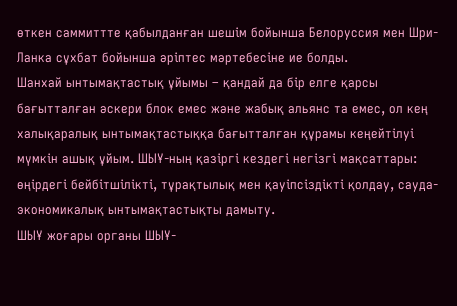өткен саммиттте қабылданған шешім бойынша Белоруссия мен Шри-Ланка сұхбат бойынша әріптес мәртебесіне ие болды.
Шанхай ынтымақтастық ұйымы – қандай да бір елге қарсы бағытталған әскери блок емес және жабық альянс та емес, ол кең халықаралық ынтымақтастыққа бағытталған құрамы кеңейтілуі мүмкін ашық ұйым. ШЫҰ-ның қазіргі кездегі негізгі мақсаттары: өңірдегі бейбітшілікті, тұрақтылық мен қауіпсіздікті қолдау, сауда-экономикалық ынтымақтастықты дамыту.
ШЫҰ жоғары органы ШЫҰ-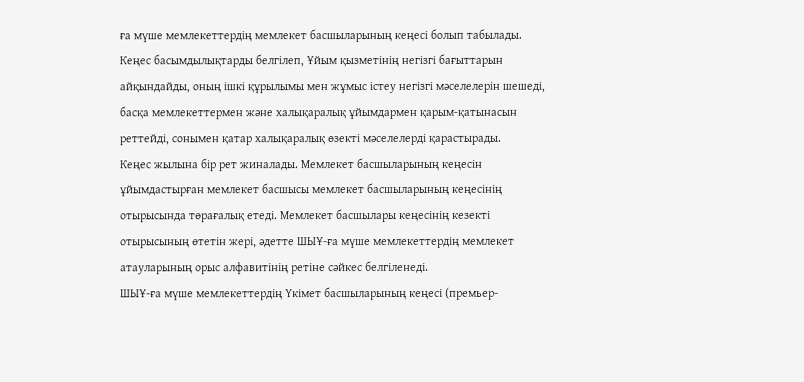ға мүше мемлекеттердің мемлекет басшыларының кеңесі болып табылады. Кеңес басымдылықтарды белгілеп, Ұйым қызметінің негізгі бағыттарын айқындайды, оның ішкі құрылымы мен жұмыс істеу негізгі мәселелерін шешеді, басқа мемлекеттермен және халықаралық ұйымдармен қарым-қатынасын реттейді, сонымен қатар халықаралық өзекті мәселелерді қарастырады.
Кеңес жылына бір рет жиналады. Мемлекет басшыларының кеңесін ұйымдастырған мемлекет басшысы мемлекет басшыларының кеңесінің отырысында төрағалық етеді. Мемлекет басшылары кеңесінің кезекті отырысының өтетін жері, әдетте ШЫҰ-ға мүше мемлекеттердің мемлекет атауларының орыс алфавитінің ретіне сәйкес белгіленеді.
ШЫҰ-ға мүше мемлекеттердің Үкімет басшыларының кеңесі (премьер-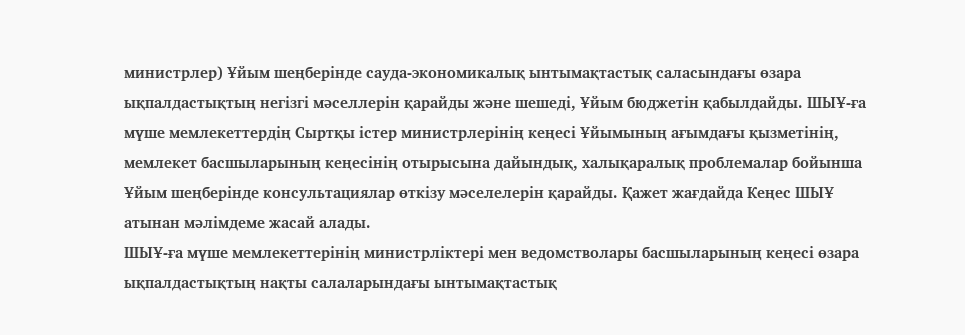министрлер) Ұйым шеңберінде сауда-экономикалық ынтымақтастық саласындағы өзара ықпалдастықтың негізгі мәселлерін қарайды және шешеді, Ұйым бюджетін қабылдайды. ШЫҰ-ға мүше мемлекеттердің Сыртқы істер министрлерінің кеңесі Ұйымының ағымдағы қызметінің, мемлекет басшыларының кеңесінің отырысына дайындық, халықаралық проблемалар бойынша Ұйым шеңберінде консультациялар өткізу мәселелерін қарайды. Қажет жағдайда Кеңес ШЫҰ атынан мәлімдеме жасай алады.
ШЫҰ-ға мүше мемлекеттерінің министрліктері мен ведомстволары басшыларының кеңесі өзара ықпалдастықтың нақты салаларындағы ынтымақтастық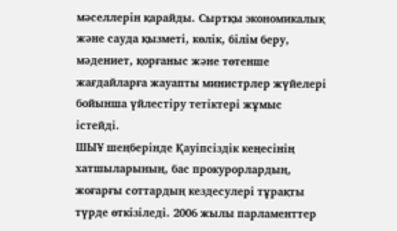мәселлерін қарайды. Сыртқы экономикалық және сауда қызметі, көлік, білім беру, мәдениет, қорғаныс және төтенше жағдайларға жауапты министрлер жүйелері бойынша үйлестіру тетіктері жұмыс істейді.
ШЫҰ шеңберінде Қауіпсіздік кеңесінің хатшыларының, бас прокурорлардың, жоғарғы соттардың кездесулері тұрақты түрде өткізіледі. 2006 жылы парламенттер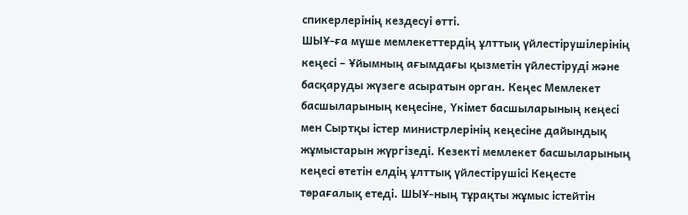спикерлерінің кездесуі өтті.
ШЫҰ-ға мүше мемлекеттердің ұлттық үйлестірушілерінің кеңесі – Ұйымның ағымдағы қызметін үйлестіруді және басқаруды жүзеге асыратын орган. Кеңес Мемлекет басшыларының кеңесіне, Үкімет басшыларының кеңесі мен Сыртқы істер министрлерінің кеңесіне дайындық жұмыстарын жүргізеді. Кезекті мемлекет басшыларының кеңесі өтетін елдің ұлттық үйлестірушісі Кеңесте төрағалық етеді. ШЫҰ-ның тұрақты жұмыс істейтін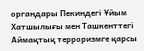органдары Пекиндегі Ұйым Хатшылығы мен Ташкенттегі Аймақтық терроризмге қарсы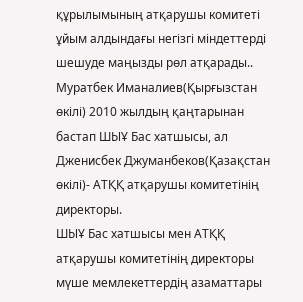құрылымының атқарушы комитеті ұйым алдындағы негізгі міндеттерді шешуде маңызды рөл атқарады.. Муратбек Иманалиев(Қырғызстан өкілі) 2010 жылдың қаңтарынан бастап ШЫҰ Бас хатшысы, ал Дженисбек Джуманбеков(Қазақстан өкілі)- АТҚҚ атқарушы комитетінің директоры.
ШЫҰ Бас хатшысы мен АТҚҚ атқарушы комитетінің директоры мүше мемлекеттердің азаматтары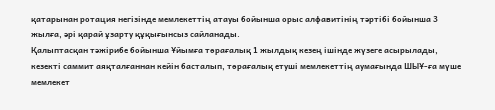қатарынан ротация негізінде мемлекеттің атауы бойынша орыс алфавитінің тәртібі бойынша 3 жылға, әрі қарай ұзарту құқығынсыз сайланады.
Қалыптасқан тәжірибе бойынша Ұйымға төрағалық 1 жылдық кезең ішінде жүзеге асырылады, кезекті саммит аяқталғаннан кейін басталып, төрағалық етуші мемлекеттің аумағында ШЫҰ-ға мүше мемлекет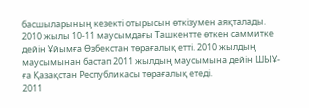басшыларының кезекті отырысын өткізумен аяқталады. 2010 жылы 10-11 маусымдағы Ташкентте өткен саммитке дейін Ұйымға Өзбекстан төрағалық етті. 2010 жылдың маусымынан бастап 2011 жылдың маусымына дейін ШЫҰ-ға Қазақстан Республикасы төрағалық етеді.
2011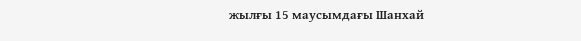жылғы 15 маусымдағы Шанхай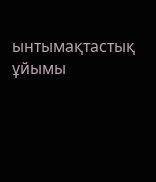ынтымақтастық ұйымы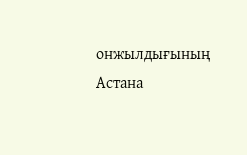онжылдығының Астана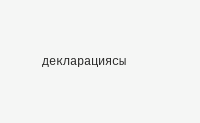декларациясы